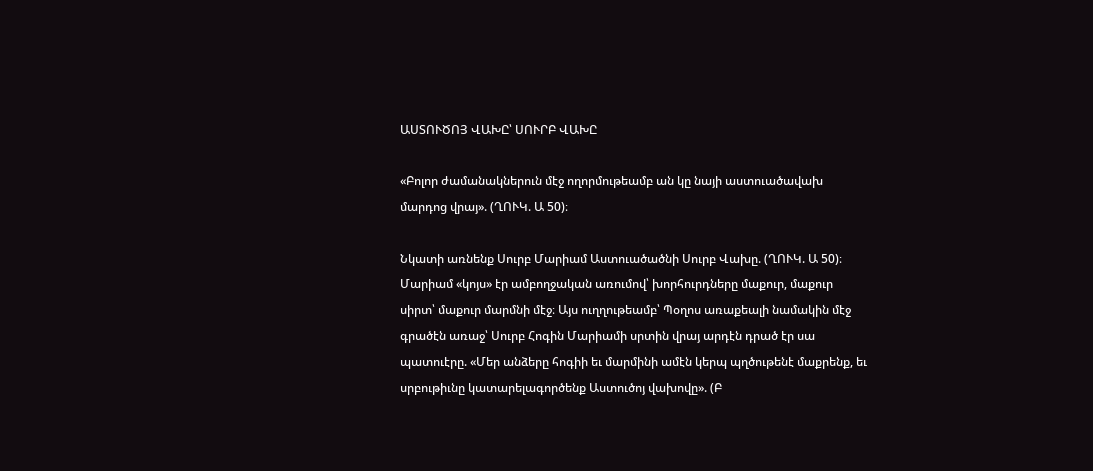ԱՍՏՈՒԾՈՅ ՎԱԽԸ՝ ՍՈՒՐԲ ՎԱԽԸ

«Բոլոր ժամանակներուն մէջ ողորմութեամբ ան կը նայի աստուածավախ մարդոց վրայ». (ՂՈՒԿ. Ա 50)։

Նկատի առնենք Սուրբ Մարիամ Աստուածածնի Սուրբ Վախը. (ՂՈՒԿ. Ա 50)։ Մարիամ «կոյս» էր ամբողջական առումով՝ խորհուրդները մաքուր, մաքուր սիրտ՝ մաքուր մարմնի մէջ։ Այս ուղղութեամբ՝ Պօղոս առաքեալի նամակին մէջ գրածէն առաջ՝ Սուրբ Հոգին Մարիամի սրտին վրայ արդէն դրած էր սա պատուէրը. «Մեր անձերը հոգիի եւ մարմինի ամէն կերպ պղծութենէ մաքրենք, եւ սրբութիւնը կատարելագործենք Աստուծոյ վախովը». (Բ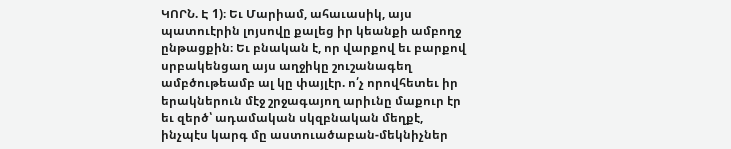ԿՈՐՆ. Է 1)։ Եւ Մարիամ, ահաւասիկ, այս պատուէրին լոյսովը քալեց իր կեանքի ամբողջ ընթացքին։ Եւ բնական է, որ վարքով եւ բարքով սրբակենցաղ այս աղջիկը շուշանագեղ ամբծութեամբ ալ կը փայլէր. ո՛չ որովհետեւ իր երակներուն մէջ շրջագայող արիւնը մաքուր էր եւ զերծ՝ ադամական սկզբնական մեղքէ, ինչպէս կարգ մը աստուածաբան-մեկնիչներ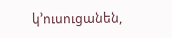կ՚ուսուցանեն,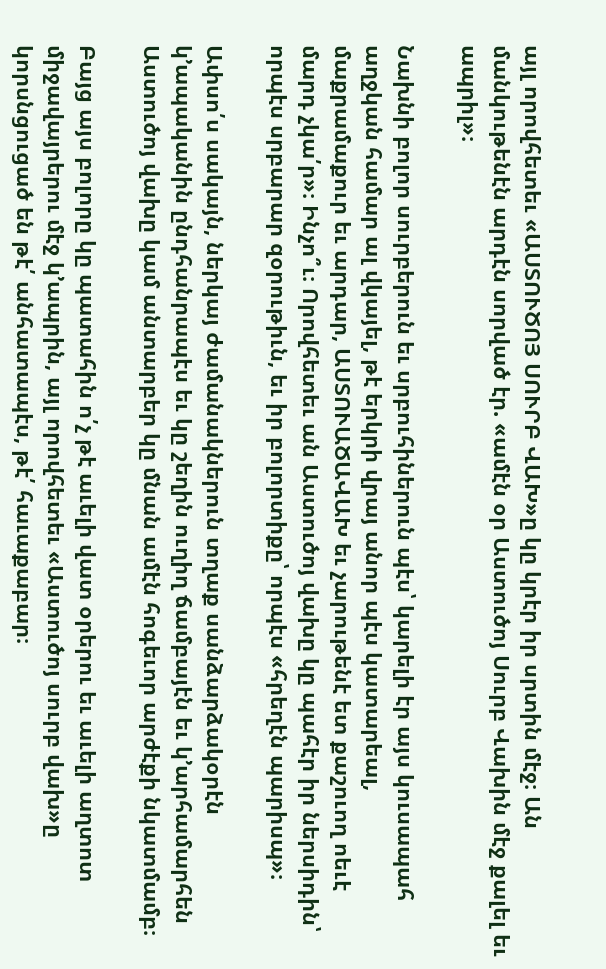այլ որովհետեւ «ԱՍՏՈՒԾՈՅ ՍՈՒՐԲ ՎԱԽ»ը կը կրէր իր սրտին մէջ։ Ան մանկութենէն արդէն սորված էր. «ամէն օր Աստուծոյ Սուրբ Վախին մէջ քալել եւ ապրիլ»։

Նախնի բոլոր սուրբերուն եւ սրբուհիներուն պէս՝ կարելի էր այս կուսապահ աղջկան համար ալ վկայել, թէ երկրի վրայ անոր պէս կատարեալ, մաքրամաքուր եւ արդար, ԱՍՏՈՒԱԾԱՎԱԽ եւ չարութենէ ետ քաշուող ոեւէ մարդ չկա՛ր»։ Ինչո՞ւ։ Որովհետեւ ան Աստուծոյ վախը կը պահէր իր ներսիդին՝ որպէս սրբարար զօրութիւն, եւ իր բոլորտիքը՝ որպէս «հրեղէն պարիսպ»։

Ափսո՛ս սակայն, ներկայ ժամանակներուն տղաք սանձարձակօրէն կ՚ապականին ընդհանրապէս եւ կը շեղին ուղիղ ճամբայէն եւ կ՚արհամարհեն Աստուծոյ վախը կամ անտարբեր կը մնան ամէն հոգեւոր արժէքի նկատմամբ։

Բայց այս բոլորը կը պատահին ո՛չ թէ աւելի վատ օրերու եւ աւելի աղտոտ միջավայրերու մէջ կ՚ապրին, այլ որովհետեւ «Աստուծոյ սուրբ վախ»ը կորսնցուցած են թէ՛ անհատապէս, թէ՛ հաւաքաբար։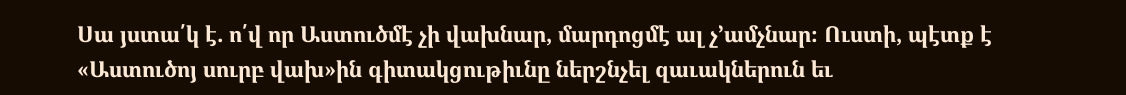Սա յստա՛կ է. ո՛վ որ Աստուծմէ չի վախնար, մարդոցմէ ալ չ՚ամչնար։ Ուստի, պէտք է «Աստուծոյ սուրբ վախ»ին գիտակցութիւնը ներշնչել զաւակներուն եւ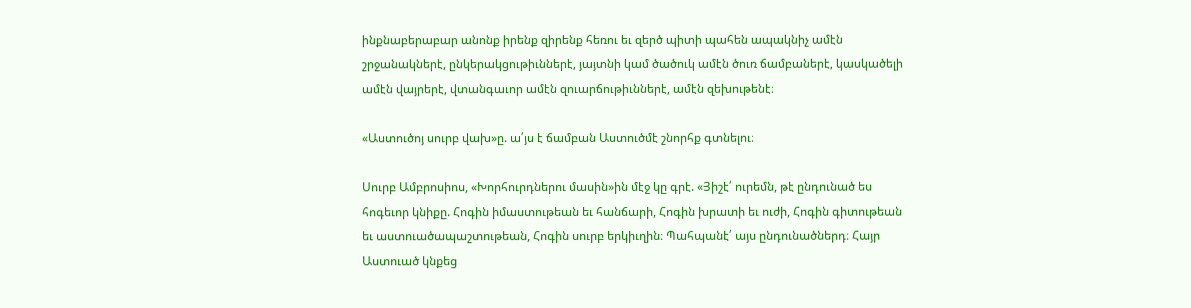ինքնաբերաբար անոնք իրենք զիրենք հեռու եւ զերծ պիտի պահեն ապակնիչ ամէն շրջանակներէ, ընկերակցութիւններէ, յայտնի կամ ծածուկ ամէն ծուռ ճամբաներէ, կասկածելի ամէն վայրերէ, վտանգաւոր ամէն զուարճութիւններէ, ամէն զեխութենէ։

«Աստուծոյ սուրբ վախ»ը. ա՛յս է ճամբան Աստուծմէ շնորհք գտնելու։

Սուրբ Ամբրոսիոս, «Խորհուրդներու մասին»ին մէջ կը գրէ. «Յիշէ՛ ուրեմն, թէ ընդունած ես հոգեւոր կնիքը. Հոգին իմաստութեան եւ հանճարի, Հոգին խրատի եւ ուժի, Հոգին գիտութեան եւ աստուածապաշտութեան, Հոգին սուրբ երկիւղին։ Պահպանէ՛ այս ընդունածներդ։ Հայր Աստուած կնքեց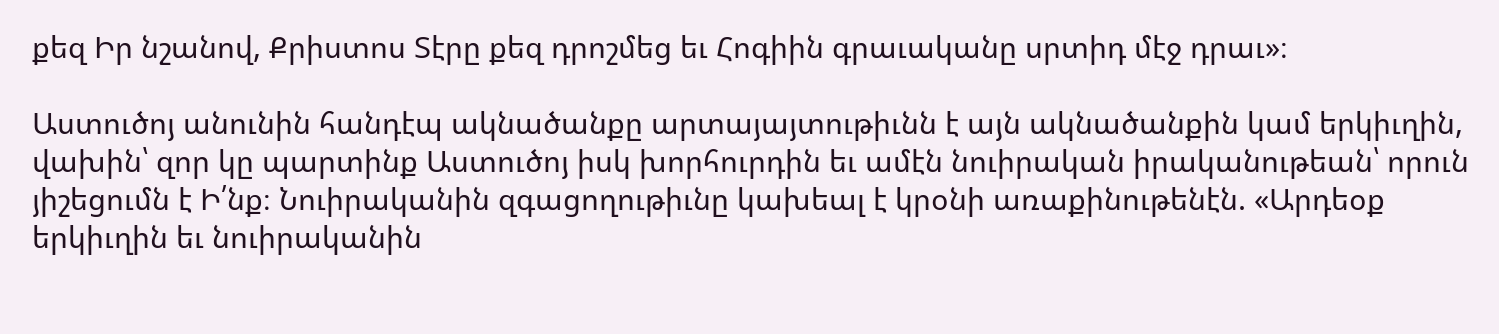քեզ Իր նշանով, Քրիստոս Տէրը քեզ դրոշմեց եւ Հոգիին գրաւականը սրտիդ մէջ դրաւ»։

Աստուծոյ անունին հանդէպ ակնածանքը արտայայտութիւնն է այն ակնածանքին կամ երկիւղին, վախին՝ զոր կը պարտինք Աստուծոյ իսկ խորհուրդին եւ ամէն նուիրական իրականութեան՝ որուն յիշեցումն է Ի՛նք։ Նուիրականին զգացողութիւնը կախեալ է կրօնի առաքինութենէն. «Արդեօք երկիւղին եւ նուիրականին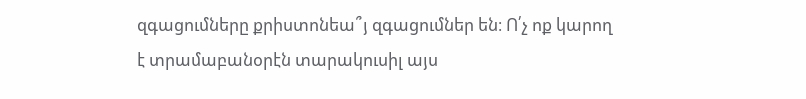զգացումները քրիստոնեա՞յ զգացումներ են։ Ո՛չ ոք կարող է տրամաբանօրէն տարակուսիլ այս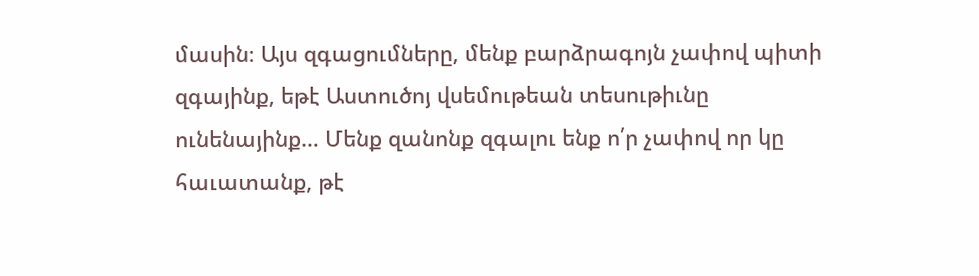մասին։ Այս զգացումները, մենք բարձրագոյն չափով պիտի զգայինք, եթէ Աստուծոյ վսեմութեան տեսութիւնը ունենայինք… Մենք զանոնք զգալու ենք ո՛ր չափով որ կը հաւատանք, թէ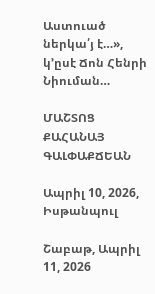Աստուած ներկա՛յ է…», կ՚ըսէ Ճոն Հենրի Նիուման…

ՄԱՇՏՈՑ ՔԱՀԱՆԱՅ ԳԱԼՓԱՔՃԵԱՆ

Ապրիլ 10, 2026, Իսթանպուլ

Շաբաթ, Ապրիլ 11, 2026